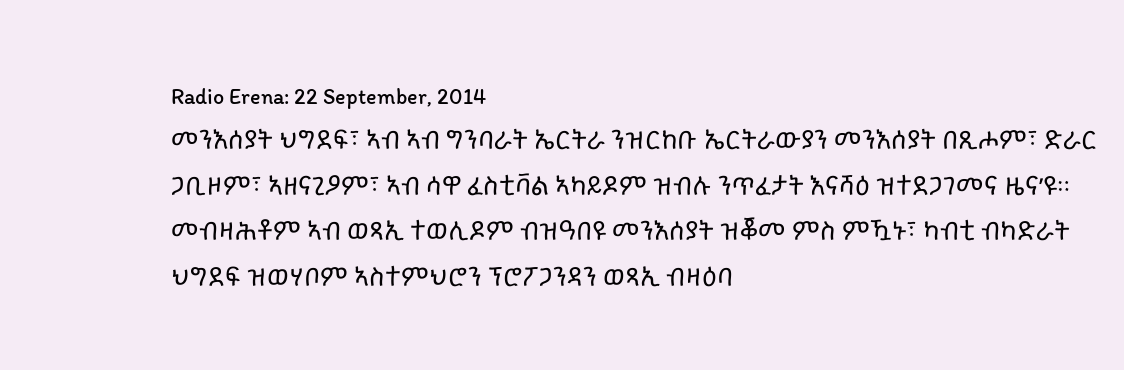Radio Erena: 22 September, 2014
መንእሰያት ህግደፍ፣ ኣብ ኣብ ግንባራት ኤርትራ ንዝርከቡ ኤርትራውያን መንእሰያት በጺሖም፣ ድራር ጋቢዞም፣ ኣዘናጊዖም፣ ኣብ ሳዋ ፈስቲቫል ኣካይዶም ዝብሉ ንጥፈታት እናሻዕ ዝተደጋገመና ዜና’ዩ። መብዛሕቶም ኣብ ወጻኢ ተወሊዶም ብዝዓበዩ መንእሰያት ዝቖመ ምስ ምዃኑ፣ ካብቲ ብካድራት ህግደፍ ዝወሃቦም ኣስተምህሮን ፕሮፖጋንዳን ወጻኢ ብዛዕባ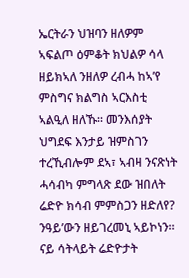ኤርትራን ህዝባን ዘለዎም ኣፍልጦ ዕምቆት ክህልዎ ሳላ ዘይክኣለ ንዘለዎ ረብሓ ከኣ’የ ምስግና ክልግስ ኣርእስቲ ኣልዒለ ዘለኹ። መንእሰያት ህግደፍ እንታይ ዝምስገን ተረኺብሎም ደኣ፣ ኣብዛ ንናጽነት ሓሳብካ ምግላጽ ደው ዝበለት ሬድዮ ክሳብ ምምስጋን ዘድለየ? ንዓይ’ውን ዘይገረመኒ ኣይኮነን።
ናይ ሳትላይት ሬድዮታት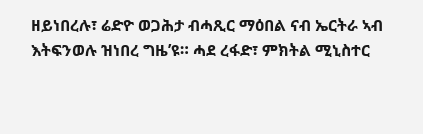ዘይነበረሉ፣ ሬድዮ ወጋሕታ ብሓጺር ማዕበል ናብ ኤርትራ ኣብ እትፍንወሉ ዝነበረ ግዜ’ዩ። ሓደ ረፋድ፣ ምክትል ሚኒስተር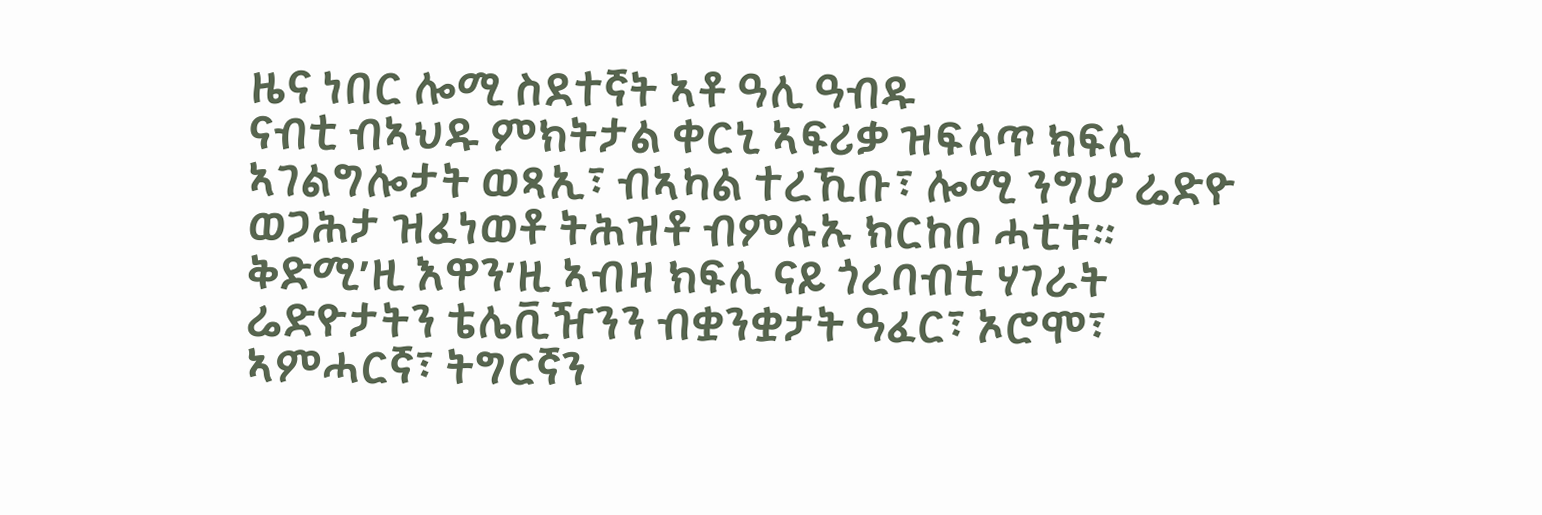ዜና ነበር ሎሚ ስደተኛት ኣቶ ዓሊ ዓብዱ
ናብቲ ብኣህዱ ምክትታል ቀርኒ ኣፍሪቃ ዝፍለጥ ክፍሊ ኣገልግሎታት ወጻኢ፣ ብኣካል ተረኺቡ፣ ሎሚ ንግሆ ሬድዮ ወጋሕታ ዝፈነወቶ ትሕዝቶ ብምሉኡ ክርከቦ ሓቲቱ። ቅድሚ’ዚ እዋን’ዚ ኣብዛ ክፍሊ ናይ ጎረባብቲ ሃገራት ሬድዮታትን ቴሌቪዥንን ብቋንቋታት ዓፈር፣ ኦሮሞ፣ ኣምሓርኛ፣ ትግርኛን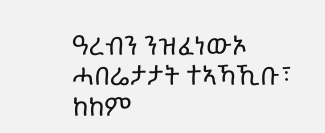ዓረብን ንዝፈነውኦ ሓበሬታታት ተኣኻኺቡ፣ ከከም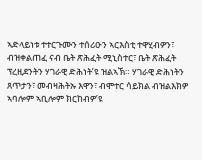ኣድላይነቱ ተተርጉሙን ተሰሪዑን ኣርእስቲ ተዋሂብዎን፣ ብዝቀልጠፈ ናብ ቤት ጽሕፈት ሚኒስተር፣ ቤት ጽሕፈት ፕረዚደንትን ሃገራዊ ድሕነት’ዩ ዝልኣኽ። ሃገራዊ ድሕነትን ጸጥታን፣ መብዛሕትኡ እዋን፣ ብሞተር ሳይክል ብዝልእክዎ ኣባሎም ኣቢሎም ክርከብዎ’ዩ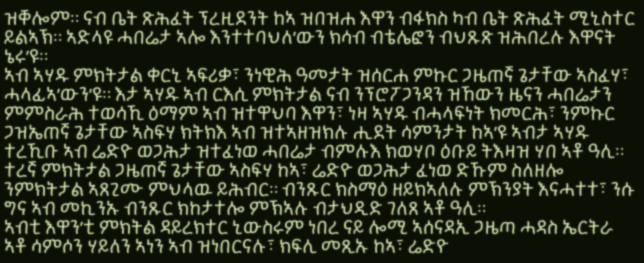ዝቐሎም። ናብ ቤት ጽሕፈት ፕረዚደንት ከኣ ዝበዝሐ እዋን ብፋክስ ካብ ቤት ጽሕፈት ሚኒስተር ይልኣኽ። ኣድላዩ ሓበሬታ ኣሎ እንተተባህለ’ውን ክሳብ ብቴሌፎን ብህጹጽ ዝሕበረሉ እዋናት ኔሩ’ዩ።
ኣብ ኣሃዱ ምክትታል ቀርኒ ኣፍሪቃ፣ ንነዊሕ ዓመታት ዝሰርሐ ምኩር ጋዜጠኛ ጌታቸው ኣስፈሃ፣ ሓላፊኣ’ውን’ዩ። እታ ኣሃዱ ኣብ ርእሲ ምክትታል ናብ ንፕሮፖጋንዳን ዝኸውን ዜናን ሓበሬታን ምምስራሕ ተወሳኺ ዕማም ኣብ ዝተዋህባ እዋን፣ ነዛ ኣሃዱ ብሓላፍነት ክመርሕ፣ ንምኩር ጋዝኤጠኛ ጌታቸው ኣስፍሃ ክትክእ ኣብ ዝተኣዘዝክሉ ሒደት ሳምንታት ከኣ’ዩ ኣብታ ኣሃዱ ተረኺቡ ኣብ ሬድዮ ወጋሕታ ዝተፈነወ ሓበሬታ ብምሉእ ክወሃቦ ዕቡይ ትእዛዝ ሃበ ኣቶ ዓሊ። ተረኛ ምክትታል ጋዜጠኛ ጌታቸው ኣስፍሃ ከኣ፣ ሬድዮ ወጋሕታ ፈነወ ድኹም ስለዘሎ ንምክትታል ኣጸጊሙ ምህላዉ ይሕብር። ብንጹር ክስማዕ ዘይክኣለሉ ምኽንያት እናሓተተ፣ ንሱ ግና ኣብ መኪንኡ ብንጹር ክከታተሎ ምኽኣሉ ብታህዲድ ገለጸ ኣቶ ዓሊ።
ኣብቲ እዋን’ቲ ምክትል ዳይረክተር ኒውስሩም ነበረ ናይ ሎሚ ኣሰናዳኢ ጋዜጣ ሓዳስ ኤርትራ ኣቶ ሳምሶን ሃይለን ኣነን ኣብ ዝነበርናሉ፣ ክፍሊ መጺኡ ከኣ፣ ሬድዮ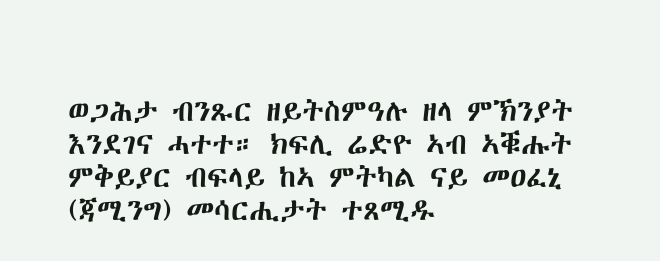ወጋሕታ ብንጹር ዘይትስምዓሉ ዘላ ምኽንያት እንደገና ሓተተ። ክፍሊ ሬድዮ ኣብ ኣቑሑት ምቅይያር ብፍላይ ከኣ ምትካል ናይ መዐፈኒ (ጃሚንግ) መሳርሒታት ተጸሚዱ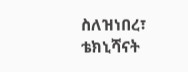ስለዝነበረ፣ ቴክኒሻናት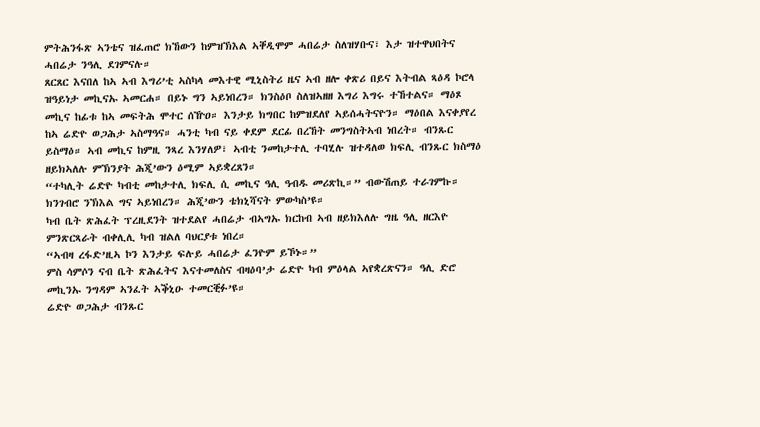ምትሕንፋጽ ኣንቴና ዝፈጠሮ ክኸውን ከምዝኽእል ኣቐዲሞም ሓበሬታ ስለዝሃቡና፣ እታ ዝተዋህበትና ሓበሬታ ንዓሊ ደገምናሉ።
ጸርጸር እናበለ ከኣ ኣብ እግሪ’ቲ ኣስካላ መእተዊ ሚኒስትሪ ዜና ኣብ ዘሎ ቀጽሪ በይና እትብል ጻዕዳ ኮሮላ ዝዓይነታ መኪናኡ ኣመርሐ። በይኑ ግን ኣይነበረን። ክንስዕቦ ስለዝኣዘዘ እግሪ እግሩ ተኸተልና። ማዕጾ መኪና ከፊቱ ከኣ መፍትሕ ሞተር ሰዅዐ። እንታይ ክግበር ከምዝደለየ ኣይሰሓትናዮን። ማዕበል እናቀያየረ ከኣ ሬድዮ ወጋሕታ ኣስማዓና። ሓንቲ ካብ ናይ ቀደም ደርፊ በረኸት መንግስትኣብ ነበረት። ብንጹር ይስማዕ። ኣብ መኪና ከምዚ ንጻረ እንሃለዎ፣ ኣብቲ ንመከታተሊ ተባሂሉ ዝተዳለወ ክፍሊ ብንጹር ክስማዕ ዘይክኣለሉ ምኽንያት ሕጂ’ውን ዕሚም ኣይቋረጸን።
“ተካሊት ሬድዮ ካብቲ መከታተሊ ክፍሊ ሲ መኪና ዓሊ ዓብዱ መሪጽኪ።” ብውሽጠይ ተራገምኩ።
ክንገብሮ ንኽእል ግና ኣይነበረን። ሕጂ’ውን ቴክኒሻናት ምውካስ’ዩ።
ካብ ቤት ጽሕፈት ፕረዚደንት ዝተደልየ ሓበሬታ ብኣግኡ ክርከብ ኣብ ዘይክእለሉ ግዜ ዓሊ ዘርእዮ ምንጽርጻራት ብቀሊሊ ካብ ዝልለ ባህርያቱ ነበረ።
“ኣብዛ ረፋድ’ዚኣ ኮን እንታይ ፍሉይ ሓበሬታ ፈንዮም ይኾኑ።”
ምስ ሳምሶን ናብ ቤት ጽሕፈትና እናተመለስና ብዛዕባ’ታ ሬድዮ ካብ ምዕላል ኣየቋረጽናን። ዓሊ ድሮ መኪንኡ ንግዳም ኣንፈት ኣቕኒዑ ተመርቒፉ’ዩ።
ሬድዮ ወጋሕታ ብንጹር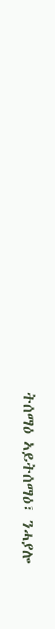ትሰማዕ ኣይትሰማዕ፣ ንሓያሎ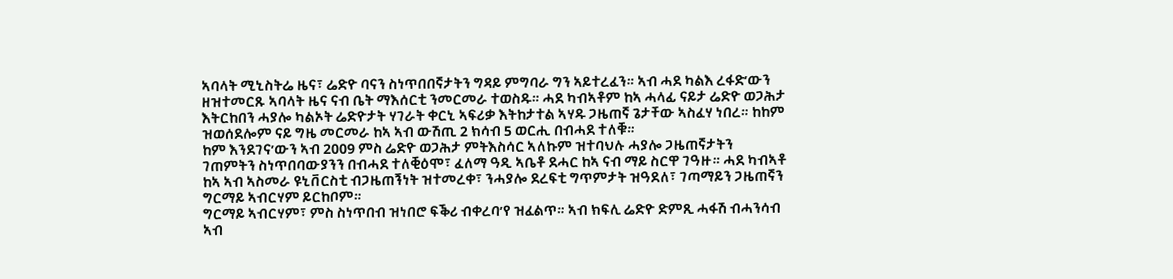ኣባላት ሚኒስትሬ ዜና፣ ሬድዮ ባናን ስነጥበበኛታትን ግዳይ ምግባራ ግን ኣይተረፈን። ኣብ ሓደ ካልእ ረፋድ’ውን ዘዝተመርጹ ኣባላት ዜና ናብ ቤት ማእሰርቲ ንመርመራ ተወስዱ። ሓደ ካብኣቶም ከኣ ሓላፊ ናይታ ሬድዮ ወጋሕታ እትርከበን ሓያሎ ካልኦት ሬድዮታት ሃገራት ቀርኒ ኣፍሪቃ እትከታተል ኣሃዱ ጋዜጠኛ ጌታቸው ኣስፈሃ ነበረ። ከከም ዝወሰደሎም ናይ ግዜ መርመራ ከኣ ኣብ ውሽጢ 2 ክሳብ 5 ወርሒ በብሓደ ተለቑ።
ከም እንደገና’ውን ኣብ 2009 ምስ ሬድዮ ወጋሕታ ምትእስሳር ኣለኩም ዝተባህሉ ሓያሎ ጋዜጠኛታትን ገጠምትን ስነጥበባውያንን በብሓደ ተለቒዕሞ፣ ፈለማ ዓዲ ኣቤቶ ደሓር ከኣ ናብ ማይ ስርዋ ገዓዙ። ሓደ ካብኣቶ ከኣ ኣብ ኣስመራ ዩኒቨርስቲ ብጋዜጠኝነት ዝተመረቀ፣ ንሓያሎ ደረፍቲ ግጥምታት ዝዓደለ፣ ገጣማይን ጋዜጠኛን ግርማይ ኣብርሃም ይርከቦም።
ግርማይ ኣብርሃም፣ ምስ ስነጥበብ ዝነበሮ ፍቕሪ ብቀረባ’የ ዝፈልጥ። ኣብ ክፍሊ ሬድዮ ድምጺ ሓፋሽ ብሓንሳብ ኣብ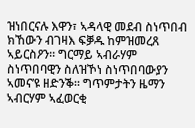ዝነበርናሉ እዋን፣ ኣዳላዊ መደብ ስነጥበብ ክኸውን ብገዛእ ፍቓዱ ከምዝመረጸ ኣይርስዖን። ግርማይ ኣብራሃም ስነጥበባዊን ስለዝኾነ ስነጥበባውያን ኣመና’ዩ ዘድንቕ። ግጥምታትን ዜማን ኣብርሃም ኣፈወርቂ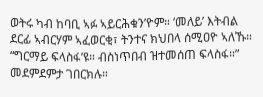ወትሩ ካብ ከባቢ ኣፉ ኣይርሕቁን’ዮም። ‘መለይ’ እትብል ደርፊ ኣብርሃም ኣፈወርቂ፣ ትንተና ክህበላ ሰሚዐዮ ኣለኹ።
“ግርማይ ፍላስፋ’ዩ። ብስነጥበብ ዝተመሰጠ ፍላስፋ።”
መደምደምታ ገበርክሉ።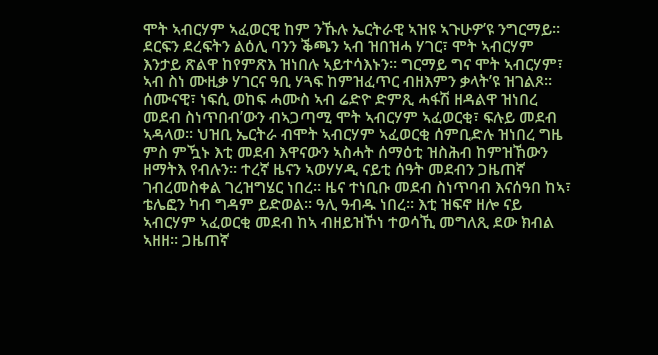ሞት ኣብርሃም ኣፈወርዊ ከም ንኹሉ ኤርትራዊ ኣዝዩ ኣጉሁዎ’ዩ ንግርማይ። ደርፍን ደረፍትን ልዕሊ ባንን ቕጫን ኣብ ዝበዝሓ ሃገር፣ ሞት ኣብርሃም እንታይ ጽልዋ ከየምጽእ ዝነበሉ ኣይተሳእኑን። ግርማይ ግና ሞት ኣብርሃም፣ ኣብ ስነ ሙዚቃ ሃገርና ዓቢ ሃጓፍ ከምዝፈጥር ብዘእምን ቃላት’ዩ ዝገልጾ።
ሰሙናዊ፣ ነፍሲ ወከፍ ሓሙስ ኣብ ሬድዮ ድምጺ ሓፋሽ ዘዳልዋ ዝነበረ መደብ ስነጥበብ’ውን ብኣጋጣሚ ሞት ኣብርሃም ኣፈወርቂ፣ ፍሉይ መደብ ኣዳላወ። ህዝቢ ኤርትራ ብሞት ኣብርሃም ኣፈወርቂ ሰምቢድሉ ዝነበረ ግዜ ምስ ምዃኑ እቲ መደብ እዋናውን ኣስሓት ሰማዕቲ ዝስሕብ ከምዝኸውን ዘማትእ የብሉን። ተረኛ ዜናን ኣወሃሃዲ ናይቲ ሰዓት መደብን ጋዜጠኛ ገብረመስቀል ገረዝግሄር ነበረ። ዜና ተነቢቡ መደብ ስነጥባብ እናሰዓበ ከኣ፣ ቴሌፎን ካብ ግዳም ይድወል። ዓሊ ዓብዱ ነበረ። እቲ ዝፍኖ ዘሎ ናይ ኣብርሃም ኣፈወርቂ መደብ ከኣ ብዘይዝኾነ ተወሳኺ መግለጺ ደው ክብል ኣዘዘ። ጋዜጠኛ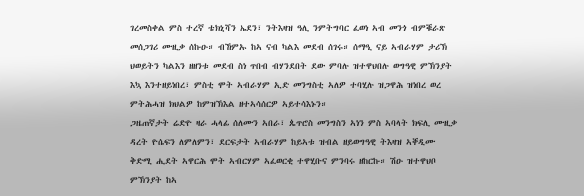ገረመስቀል ምስ ተረኛ ቴክኒሻን ኤደን፣ ንትእዛዝ ዓሊ ንምትግባር ፈወነ ኣብ መንጎ ብምቑራጽ መሰጋገሪ ሙዚቃ ሰኩዑ። ብኸምኡ ከኣ ናብ ካልእ መደብ ሰገሩ። ሰማዒ ናይ ኣብራሃም ታሪኽ ህወይትን ካልእን ዘዘንቱ መደብ ስነ ጥበብ ብሃንደበት ደው ምባሉ ዝተዋህበሉ ወግዓዊ ምኽንያት እኳ እንተዘይነበረ፣ ምስቲ ሞት ኣብራሃም ኢድ መንግስቲ ኣለዎ ተባሂሉ ዝጋዋሕ ዝነበረ ወረ ምትሕሓዝ ክህልዎ ከምዝኽእል ዘተኣሳሰርዎ ኣይተሳእኑን።
ጋዜጠኛታት ሬድዮ ዛራ ሓላፊ ሰለሙን ኣበራ፣ ጴጥሮስ መንግስን ኣነን ምስ ኣባላት ክፍሊ ሙዚቃ ዳረት ዮሴፍን ለምለምን፣ ደርፍታት ኣብራሃም ከይኣቱ ዝብል ዘይወግዓዊ ትእዛዝ ኣቐዲሙ ቅድሚ ሒደት ኣዋርሕ ሞት ኣብርሃም ኣፈወርቂ ተዋሂቡና ምንባሩ ዘከርኩ። ሽዑ ዝተዋህቦ ምኽንያት ከኣ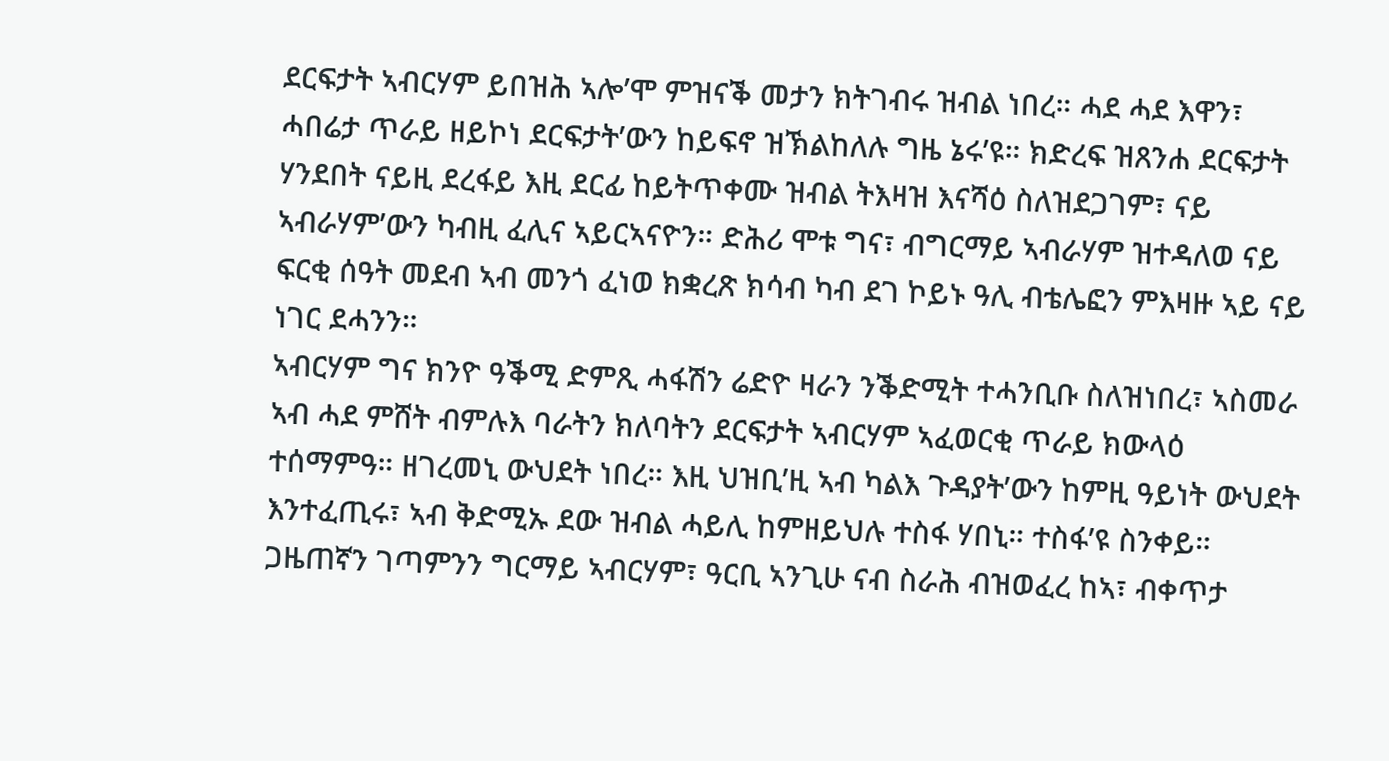ደርፍታት ኣብርሃም ይበዝሕ ኣሎ’ሞ ምዝናቕ መታን ክትገብሩ ዝብል ነበረ። ሓደ ሓደ እዋን፣ ሓበሬታ ጥራይ ዘይኮነ ደርፍታት’ውን ከይፍኖ ዝኽልከለሉ ግዜ ኔሩ’ዩ። ክድረፍ ዝጸንሐ ደርፍታት ሃንደበት ናይዚ ደረፋይ እዚ ደርፊ ከይትጥቀሙ ዝብል ትእዛዝ እናሻዕ ስለዝደጋገም፣ ናይ ኣብራሃም’ውን ካብዚ ፈሊና ኣይርኣናዮን። ድሕሪ ሞቱ ግና፣ ብግርማይ ኣብራሃም ዝተዳለወ ናይ ፍርቂ ሰዓት መደብ ኣብ መንጎ ፈነወ ክቋረጽ ክሳብ ካብ ደገ ኮይኑ ዓሊ ብቴሌፎን ምእዛዙ ኣይ ናይ ነገር ደሓንን።
ኣብርሃም ግና ክንዮ ዓቕሚ ድምጺ ሓፋሽን ሬድዮ ዛራን ንቕድሚት ተሓንቢቡ ስለዝነበረ፣ ኣስመራ ኣብ ሓደ ምሸት ብምሉእ ባራትን ክለባትን ደርፍታት ኣብርሃም ኣፈወርቂ ጥራይ ክውላዕ ተሰማምዓ። ዘገረመኒ ውህደት ነበረ። እዚ ህዝቢ’ዚ ኣብ ካልእ ጉዳያት’ውን ከምዚ ዓይነት ውህደት እንተፈጢሩ፣ ኣብ ቅድሚኡ ደው ዝብል ሓይሊ ከምዘይህሉ ተስፋ ሃበኒ። ተስፋ’ዩ ስንቀይ።
ጋዜጠኛን ገጣምንን ግርማይ ኣብርሃም፣ ዓርቢ ኣንጊሁ ናብ ስራሕ ብዝወፈረ ከኣ፣ ብቀጥታ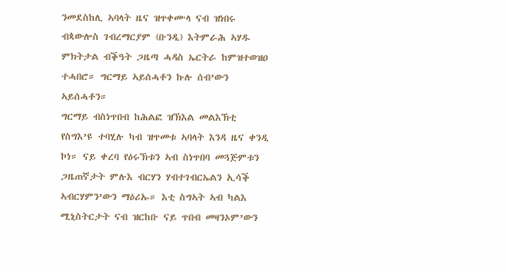ንመደስከሊ ኣባላት ዜና ዝጥቀሙላ ናብ ዝነበሩ ብጳውሎስ ገብረማርያም (ቡንዲ) እትምራሕ ኣሃዱ ምክትታል ብቕዓት ጋዜጣ ሓዳስ ኤርትራ ከምዝተወዝዐ ተሓበሮ። ግርማይ ኣይሰሓቶን ኩሉ ሰብ’ውን ኣይሰሓቶን።
ግርማይ ብስነጥበብ ከሕልፎ ዝኽእል መልእኽቲ የስግእ’ዩ ተባሂሉ ካብ ዝጥመቱ ኣባላት እንዳ ዜና ቀንዲ ኮነ። ናይ ቀረባ የዕሩኽቱን ኣብ ስነጥበባ መጓጅምቱን ጋዜጠኛታት ምሉእ ብርሃን ሃብተገብርኤልን ኢሳቕ ኣብርሃምን’ውን ማዕሪኡ። እቲ ስግኣት ኣብ ካልእ ሚኒስትርታት ናብ ዝርከቡ ናይ ጥበብ መዛንኦም’ውን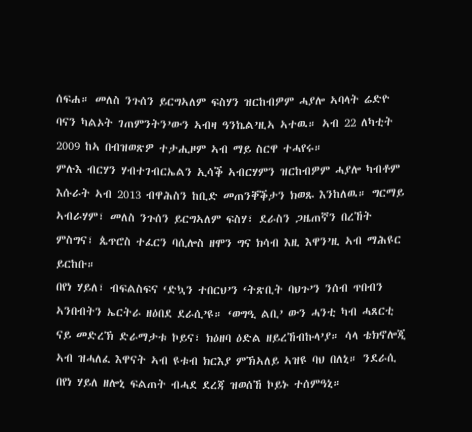ሰፍሐ። መለስ ንጉሰን ይርግኣለም ፍስሃን ዝርከብዎም ሓያሎ ኣባላት ሬድዮ ባናን ካልኦት ገጠምንትን’ውን ኣብዛ ዓንኬል’ዚኣ ኣተዉ። ኣብ 22 ለካቲት 2009 ከኣ በብዝወጽዎ ተታሒዞም ኣብ ማይ ስርዋ ተሓየሩ።
ምሉእ ብርሃን ሃብተገብርኤልን ኢሳቕ ኣብርሃምን ዝርከብዎም ሓያሎ ካብቶም እሱራት ኣብ 2013 ብዋሕስን ከቢድ መጠንቐቕታን ክወጹ እንከለዉ። ግርማይ ኣብራሃም፣ መለስ ንጉሰን ይርግኣለም ፍስሃ፣ ደራስን ጋዜጠኛን በረኸት ምስግና፣ ጴጥሮስ ተፈርን ባሲሎስ ዘሞን ግና ክሳብ እዚ እዋን’ዚ ኣብ ማሕዩር ይርከቡ።
በየነ ሃይለ፣ ብፍልስፍና ‘ድኳን ተበርህ’ን ‘ትጽቢት ባህጉ’ን ንሰብ ጥበብን ኣንበብትን ኤርትራ ዘዕበደ ደራሲ’ዩ። ‘ወግዒ ልቢ’ ውን ሓንቲ ካብ ሓጸርቲ ናይ መድረኽ ድራማታቱ ኮይና፣ ክዕዘባ ዕድል ዘይረኸብኩላ’ያ። ሳላ ቴክኖሎጂ ኣብ ዝሓለፈ እዋናት ኣብ ዩቱብ ክርእያ ምኽኣለይ ኣዝዩ ባህ በለኒ። ንደራሲ በየነ ሃይለ ዘሎኒ ፍልጠት ብሓደ ደረጃ ዝወሰኸ ኮይኑ ተሰምዓኒ።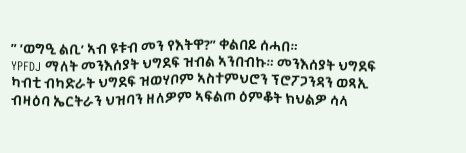” ’ወግዒ ልቢ’ ኣብ ዩቱብ መን የእትዋ?” ቀልበይ ሰሓበ።
YPFDJ ማለት መንእሰያት ህግደፍ ዝብል ኣንበብኩ። መንእሰያት ህግደፍ ካብቲ ብካድራት ህግደፍ ዝወሃቦም ኣስተምህሮን ፕሮፖጋንዳን ወጻኢ ብዛዕባ ኤርትራን ህዝባን ዘለዎም ኣፍልጦ ዕምቆት ክህልዎ ሳላ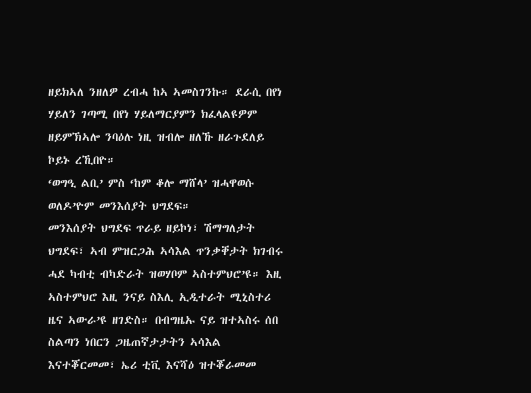ዘይክኣለ ንዘለዎ ረብሓ ከኣ ኣመስገንኩ። ደራሲ በየነ ሃይለን ገጣሚ በየነ ሃይለማርያምን ክፈላልዩዎም ዘይምኽኣሎ ንባዕሉ ነዚ ዝብሎ ዘለኹ ዘራጉደለይ ኮይኑ ረኺበዮ።
‘ወግዒ ልቢ’ ምስ ‘ከም ቆሎ ማሸላ’ ዝሓዋወሱ ወለዶ’ዮም መንእሰያት ህግደፍ።
መንእሰያት ህግደፍ ጥራይ ዘይኮነ፣ ሽማግለታት ህግደፍ፣ ኣብ ምዝርጋሕ ኣሳእል ጥንቃቐታት ክገብሩ ሓደ ካብቲ ብካድራት ዝወሃቦም ኣስተምህሮ’ዩ። እዚ ኣስተምህሮ እዚ ንናይ ስእሊ ኢዲተራት ሚኒስተሪ ዜና ኣውራ’ዩ ዘገድስ። በብግዜኡ ናይ ዝተኣስሩ ሰበ ስልጣን ነበርን ጋዜጠኛታታትን ኣሳእል እናተቖርመመ፣ ኤሪ ቲቪ እናሻዕ ዝተቖራመመ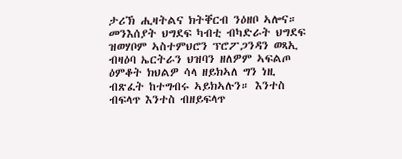ታሪኽ ሒዛትልና ክትቐርብ ንዕዘቦ ኣሎና።
መንእሰያት ህግደፍ ካብቲ ብካድራት ህግደፍ ዝወሃቦም ኣስተምህሮን ፕሮፖጋንዳን ወጻኢ ብዛዕባ ኤርትራን ህዝባን ዘለዎም ኣፍልጦ ዕምቆት ክህልዎ ሳላ ዘይክኣለ ግን ነዚ ብጽፈት ከተግብሩ ኣይክኣሉን። እንተስ ብፍላጥ እንተስ ብዘይፍላጥ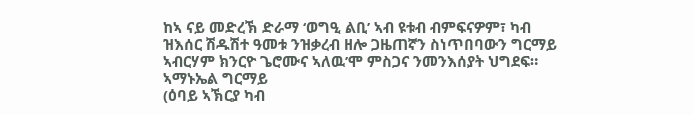ከኣ ናይ መድረኽ ድራማ ‘ወግዒ ልቢ’ ኣብ ዩቱብ ብምፍናዎም፣ ካብ ዝእሰር ሽዱሽተ ዓመቱ ንዝቃረብ ዘሎ ጋዜጠኛን ስነጥበባውን ግርማይ ኣብርሃም ክንርዮ ጌሮሙና ኣለዉ’ሞ ምስጋና ንመንእሰያት ህግደፍ።
ኣማኑኤል ግርማይ
(ዕባይ ኣኽርያ ካብ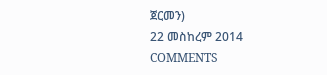ጀርመን)
22 መስከረም 2014
COMMENTS